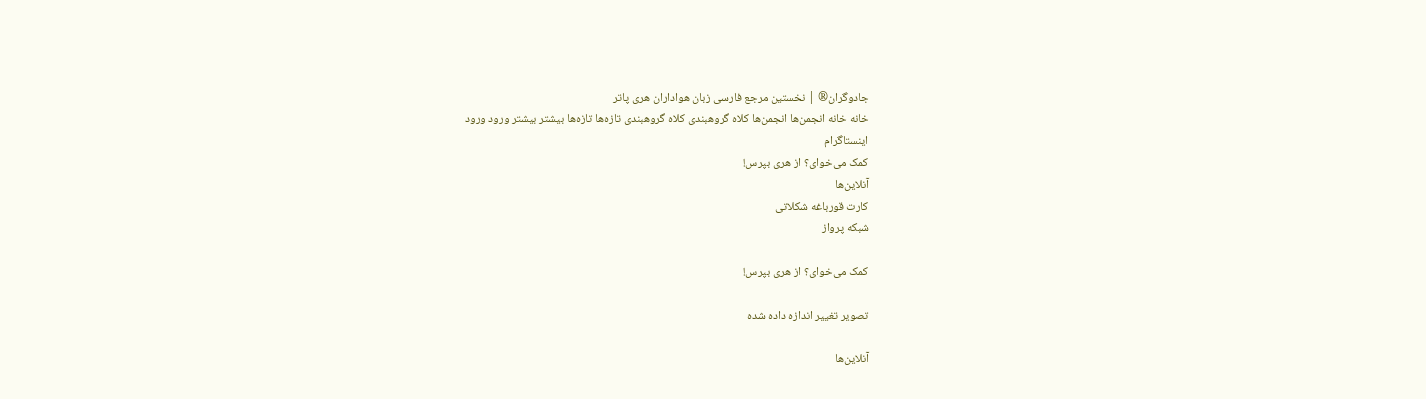جادوگران® | نخستین مرجع فارسی زبان هواداران هری پاتر
خانه خانه انجمن‌ها انجمن‌ها کلاه گروهبندی کلاه گروهبندی تازه‌ها تازه‌ها بیشتر بیشتر ورود ورود
اینستاگرام
کمک می‌خوای؟ از هری بپرس!
آنلاین‌ها
کارت قورباغه شکلاتی
شبکه پرواز

کمک می‌خوای؟ از هری بپرس!

تصویر تغییر اندازه داده شده

آنلاین‌ها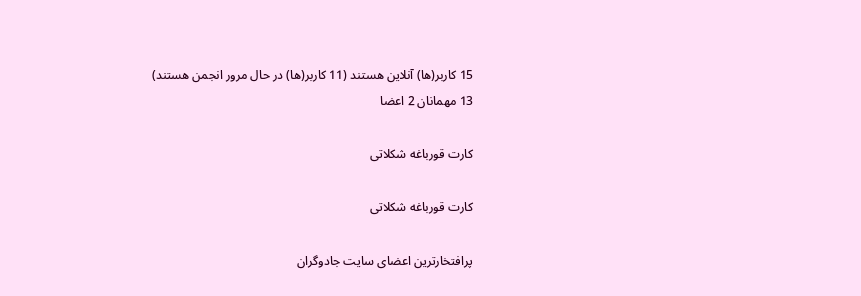15 کاربر(ها) آنلاین هستند (11 کاربر(ها) در حال مرور انجمن هستند)
13 مهمانان 2 اعضا

کارت قورباغه شکلاتی

کارت قورباغه شکلاتی

پرافتخارترین اعضای سایت جادوگران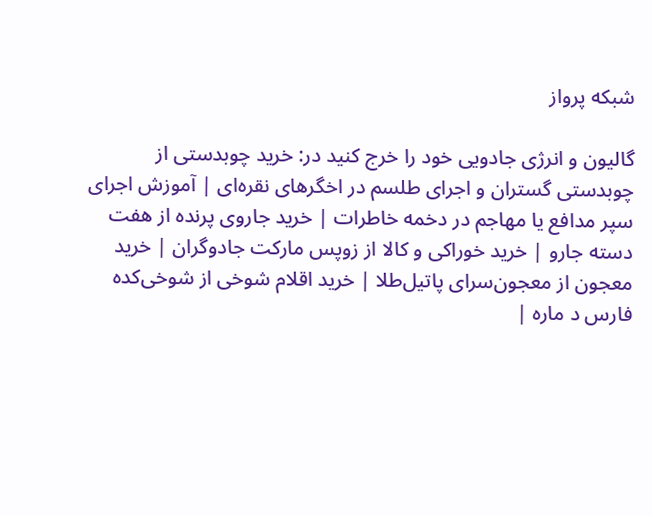شبکه پرواز

گالیون‌ و انرژی‌ جادویی خود را خرج کنید در: خرید چوبدستی از چوبدستی گستران و اجرای طلسم در اخگرهای نقره‌ای | آموزش اجرای سپر مدافع یا مهاجم در دخمه خاطرات | خرید جاروی پرنده از هفت دسته جارو | خرید خوراکی و کالا از زوپس مارکت جادوگران | خرید معجون از معجون‌سرای پاتیل‌طلا | خرید اقلام شوخی از شوخی‌کده فارس د ماره |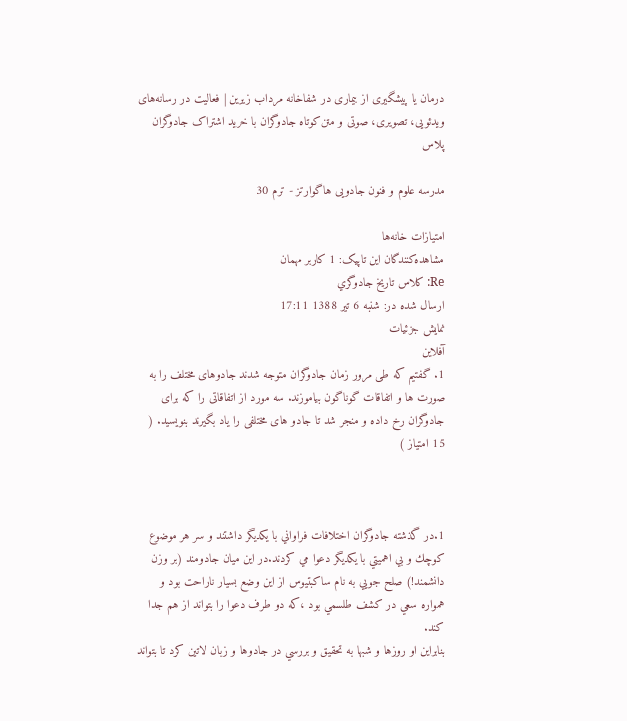درمان یا پیشگیری از بیماری در شفاخانه مرداب زیرین | فعالیت در رسانه‌های ویدئویی، تصویری، صوتی و متن‌کوتاه‌ جادوگران با خرید اشتراک جادوگران پلاس

مدرسه علوم و فنون جادویی هاگوارتز - ترم 30

امتیازات خانه‌ها
مشاهده‌کنندگان این تاپیک: 1 کاربر مهمان
Re: كلاس تاريخ جادوگري
ارسال شده در: شنبه 6 تیر 1388 17:11
نمایش جزئیات
آفلاین
1. گفتیم که طی مرور زمان جادوگران متوجه شدند جادوهای مختلف را به صورت ها و اتفاقات گوناگون بیاموزند. سه مورد از اتفاقاتی را که برای جادوگران رخ داده و منجر شد تا جادو های مختلفی را یاد بگیرند بنویسید. ( 15 امتیاز )



1.در گذشته جادوگران اختلافات فراواني با يكديگر داشتند و سر هر موضوع كوچك و بي اهميتي با يكديگر دعوا مي كردند.در اين ميان جادومند (بر وزن دانشمند!) صلح جويي به نام ساكبتيوس از اين وضع بسيار ناراحت بود و همواره سعي در كشف طلسمي بود ،كه دو طرف دعوا را بتواند از هم جدا كند.
بنابراين او روزها و شبها به تحقيق و بررسي در جادوها و زبان لاتين كرد تا بتواند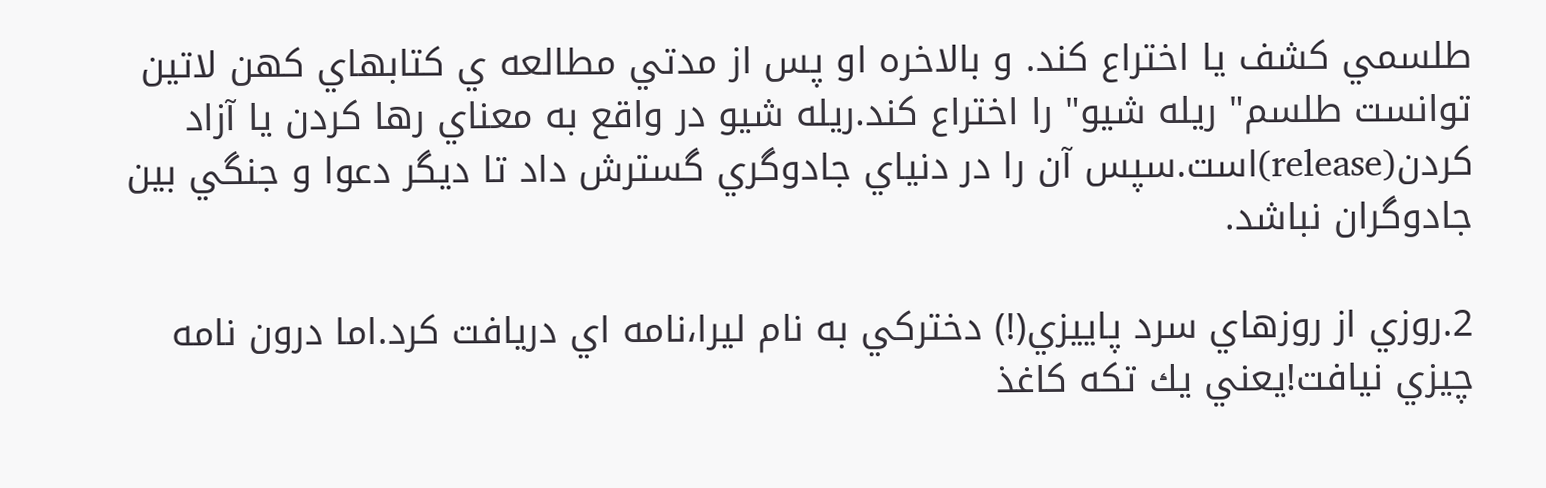طلسمي كشف يا اختراع كند. و بالاخره او پس از مدتي مطالعه ي كتابهاي كهن لاتين توانست طلسم" ريله شيو" را اختراع كند.ريله شيو در واقع به معناي رها كردن يا آزاد كردن(release)است.سپس آن را در دنياي جادوگري گسترش داد تا ديگر دعوا و جنگي بين جادوگران نباشد.

2.روزي از روزهاي سرد پاييزي(!) دختركي به نام ليرا،نامه اي دريافت كرد.اما درون نامه چيزي نيافت!يعني يك تكه كاغذ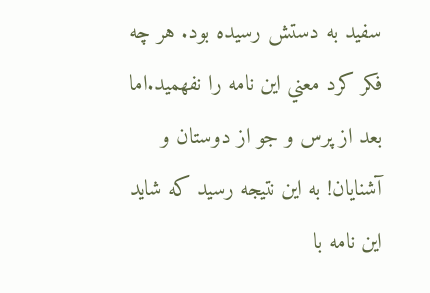سفيد به دستش رسيده بود. هر چه فكر كرد معني اين نامه را نفهميد.اما بعد از پرس و جو از دوستان و آشنايان! به اين نتيجه رسيد كه شايد اين نامه با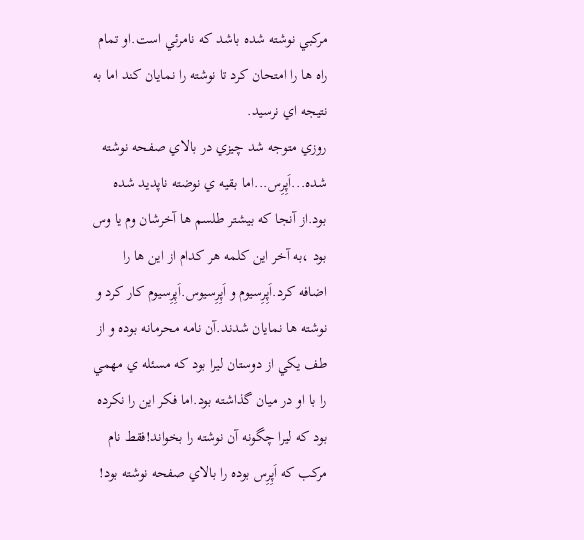مركبي نوشته شده باشد كه نامرئي است.او تمام راه ها را امتحان كرد تا نوشته را نمايان كند اما به نتيجه اي نرسيد.
روزي متوجه شد چيزي در بالاي صفحه نوشته شده...اَپِرِس...اما بقيه ي نوضته ناپديد شده بود.از آنجا كه بيشتر طلسم ها آخرشان وم يا وس بود ،به آخر اين كلمه هر كدام از اين ها را اضافه كرد.اَپِرِسيوم و اَپِرِسيوس.اَپِرِسيوم كار كرد و نوشته ها نمايان شدند.آن نامه محرمانه بوده و از طف يكي از دوستان ليرا بود كه مسئله ي مهمي را با او در ميان گذاشته بود.اما فكر اين را نكرده بود كه ليرا چگونه آن نوشته را بخواند!فقط نام مركب كه اَپِرِس بوده را بالاي صفحه نوشته بود!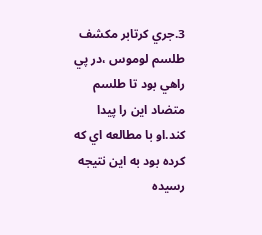3.جري كرتابر مكشف طلسم لوموس ،در پي راهي بود تا طلسم متضاد اين را پيدا كند.او با مطالعه اي كه كرده بود به اين نتيجه رسيده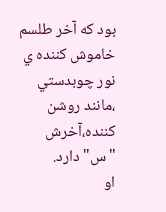بود كه آخر طلسم خاموش كننده ي نور چوبدستي ،مانند روشن كننده،آخرش "س"دارد.
او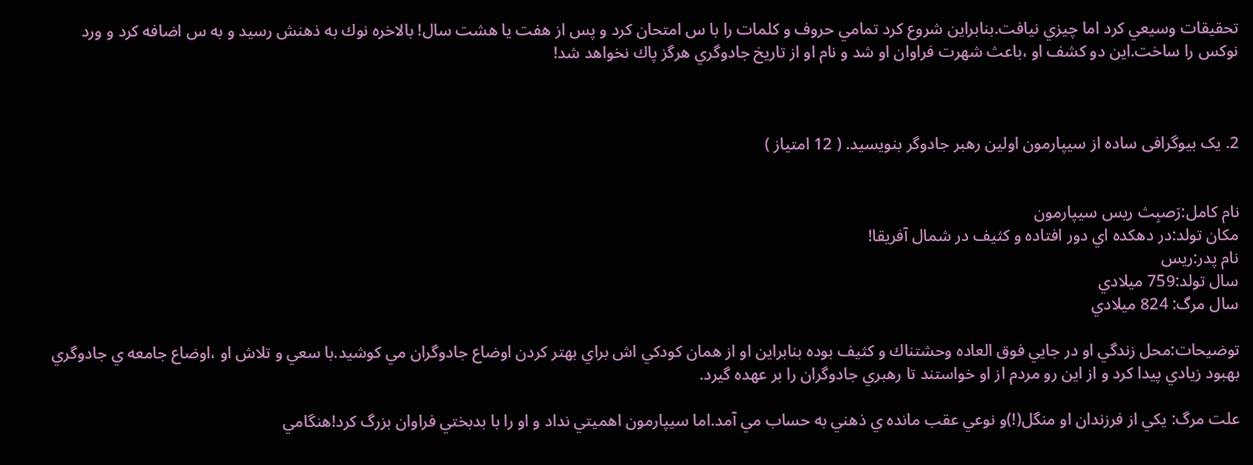تحقيقات وسيعي كرد اما چيزي نيافت.بنابراين شروع كرد تمامي حروف و كلمات را با س امتحان كرد و پس از هفت يا هشت سال! بالاخره نوك به ذهنش رسيد و به س اضافه كرد و ورد نوكس را ساخت.اين دو كشف او ،باعث شهرت فراوان او شد و نام او از تاريخ جادوگري هرگز پاك نخواهد شد!



2. یک بیوگرافی ساده از سیپارمون اولین رهبر جادوگر بنویسید. ( 12 امتیاز )


نام كامل:رَصبِث ريس سيپارمون
مكان تولد:در دهكده اي دور افتاده و كثيف در شمال آفريقا!
نام پدر:ريس
سال تولد:759 ميلادي
سال مرگ: 824 ميلادي

توضيحات:محل زندگي او در جايي فوق العاده وحشتناك و كثيف بوده بنابراين او از همان كودكي اش براي بهتر كردن اوضاع جادوگران مي كوشيد.با سعي و تلاش او ،اوضاع جامعه ي جادوگري بهبود زيادي پيدا كرد و از اين رو مردم از او خواستند تا رهبري جادوگران را بر عهده گيرد.

علت مرگ: يكي از فرزندان او منگل(!)و نوعي عقب مانده ي ذهني به حساب مي آمد.اما سيپارمون اهميتي نداد و او را با بدبختي فراوان بزرگ كرد!هنگامي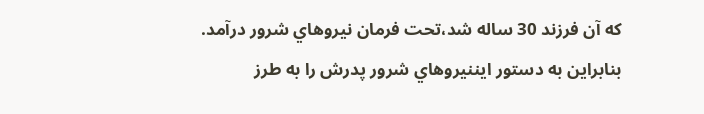كه آن فرزند 30 ساله شد،تحت فرمان نيروهاي شرور درآمد. بنابراين به دستور ايننيروهاي شرور پدرش را به طرز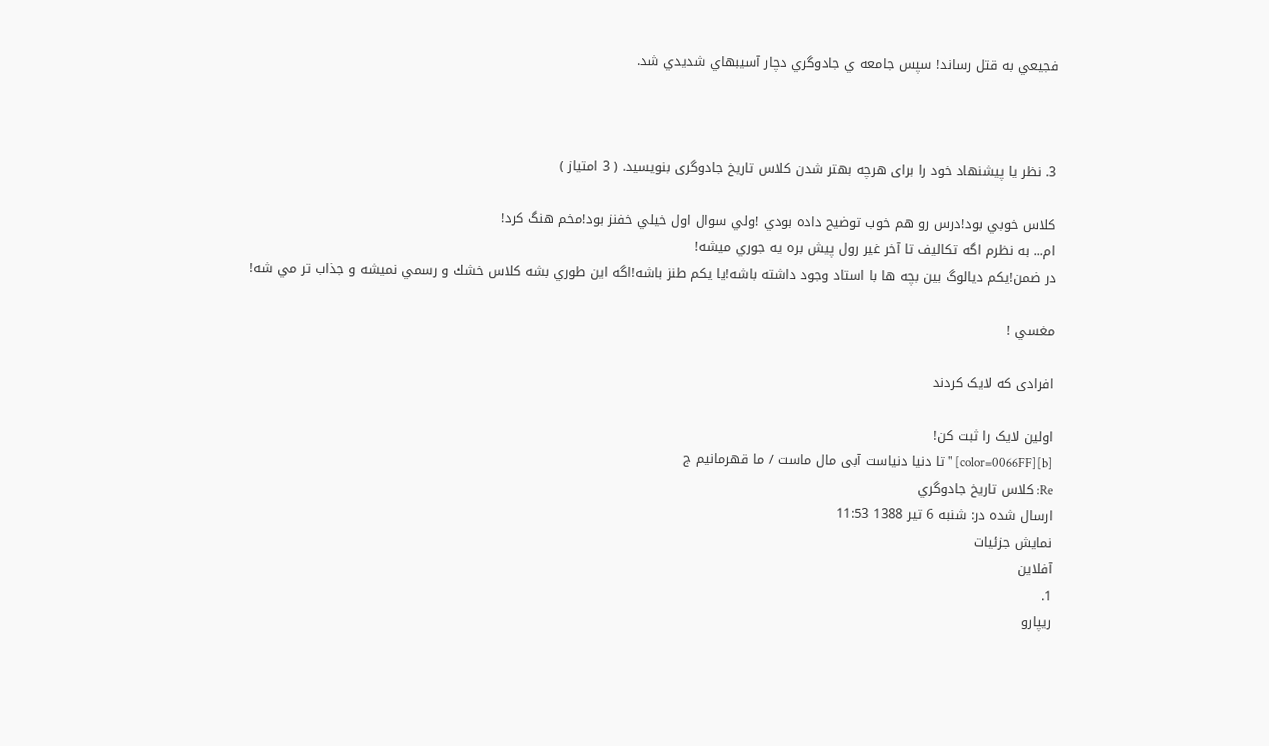فجيعي به قتل رساند! سپس جامعه ي جادوگري دچار آسيبهاي شديدي شد.



3. نظر یا پیشنهاد خود را برای هرچه بهتر شدن کلاس تاریخ جادوگری بنویسید. ( 3 امتیاز )

كلاس خوبي بود!درس رو هم خوب توضيح داده بودي !ولي سوال اول خيلي خفنز بود!مخم هنگ كرد!
ام... به نظرم اگه تكاليف تا آخر غير رول پيش بره يه جوري ميشه!
در ضمن!يكم ديالوگ بين بچه ها با استاد وجود داشته باشه!يا يكم طنز باشه!اگه اين طوري بشه كلاس خشك و رسمي نميشه و جذاب تر مي شه!

مغسي !

افرادی که لایک کردند

اولین لایک را ثبت کن!
[b][color=0066FF] " تا دنیا دنیاست آبی مال ماست / ما قهرمانیم ج
Re: كلاس تاريخ جادوگري
ارسال شده در: شنبه 6 تیر 1388 11:53
نمایش جزئیات
آفلاین
1.
ریپارو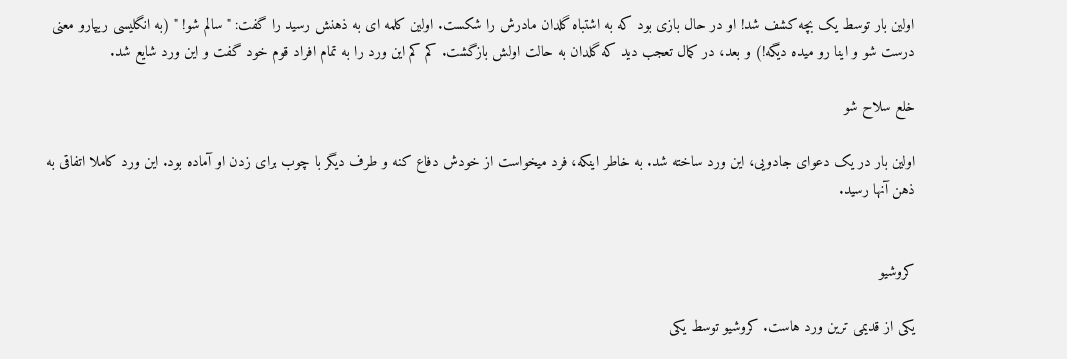اولین بار توسط یک بچه کشف شد! او در حال بازی بود که به اشتباه گلدان مادرش را شکست. اولین کلمه ای به ذهنش رسید را گفت: "سالم شو! " (به انگلیسی ریپارو معنی درست شو و اینا رو میده دیگه!) و بعد، در کمال تعجب دید که گلدان به حالت اولش بازگشت. کم کم این ورد را به تمام افراد قوم خود گفت و این ورد شایع شد.

خلع سلاح شو

اولین بار در یک دعوای جادویی، این ورد ساخته شد. به خاطر اینکه، فرد میخواست از خودش دفاع کنه و طرف دیگر با چوب برای زدن او آماده بود. این ورد کاملا اتفاقی به ذهن آنها رسید.


کروشیو

یکی از قدیمی ترین ورد هاست. کروشیو توسط یکی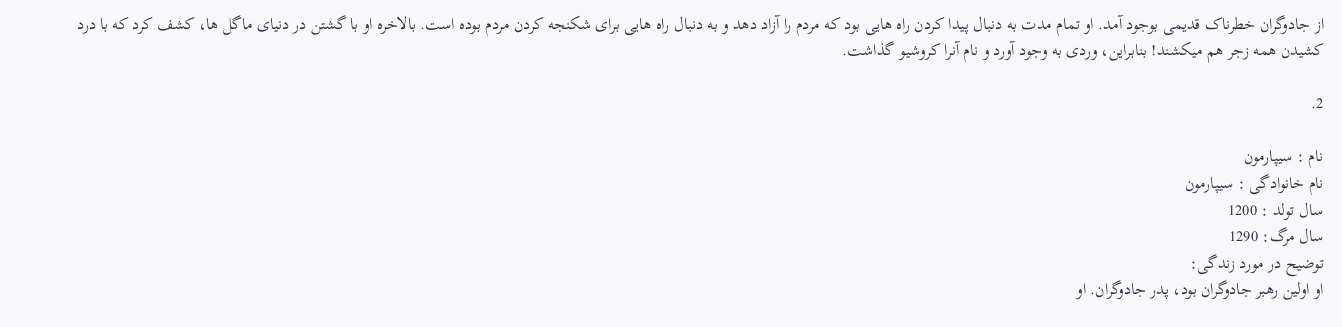از جادوگران خطرناک قدیمی بوجود آمد. او تمام مدت به دنبال پیدا کردن راه هایی بود که مردم را آزاد دهد و به دنبال راه هایی برای شکنجه کردن مردم بوده است. بالاخره او با گشتن در دنیای ماگل ها، کشف کرد که با درد کشیدن همه زجر هم میکشند! بنابراین، وردی به وجود آورد و نام آنرا کروشیو گذاشت.

2.

نام : سیپارمون
نام خانوادگی : سیپارمون
سال تولد : 1200
سال مرگ: 1290
توضیح در مورد زندگی:
او اولین رهبر جادوگران بود، پدر جادوگران. او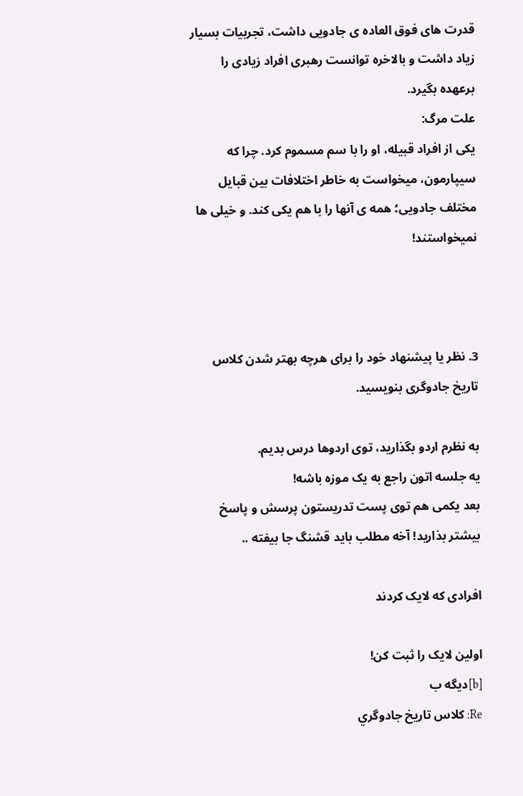قدرت های فوق العاده ی جادویی داشت، تجربیات بسیار زیاد داشت و بالاخره توانست رهبری افراد زیادی را برعهده بگیرد.
علت مرگ:
یکی از افراد قبیله، او را با سم مسموم کرد. چرا که سیپارمون، میخواست به خاطر اختلافات بین قبایل مختلف جادویی؛ همه ی آنها را با هم یکی کند. و خیلی ها نمیخواستند!



3. نظر یا پیشنهاد خود را برای هرچه بهتر شدن کلاس تاریخ جادوگری بنویسید.

به نظرم اردو بگذارید، توی اردوها درس بدیم.
یه جلسه اتون راجع به یک موزه باشه!
بعد یکمی هم توی پست تدریستون پرسش و پاسخ بیشتر بذارید! آخه مطلب باید قشنگ جا بیفته ..

افرادی که لایک کردند

اولین لایک را ثبت کن!
[b]دیگه ب
Re: كلاس تاريخ جادوگري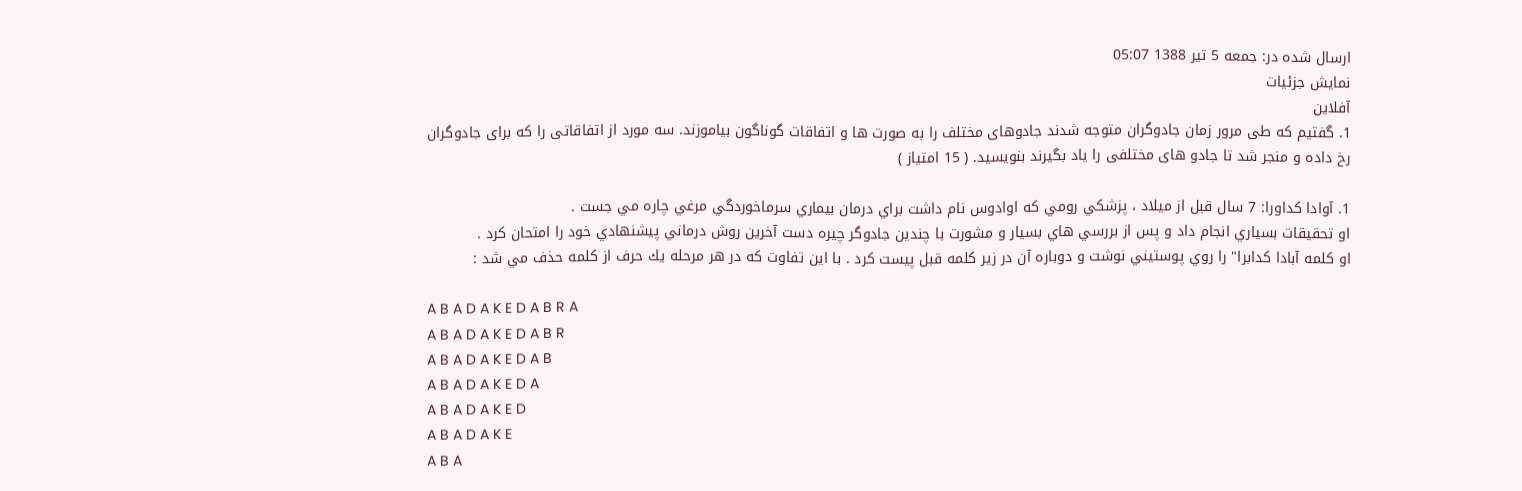ارسال شده در: جمعه 5 تیر 1388 05:07
نمایش جزئیات
آفلاین
1. گفتیم که طی مرور زمان جادوگران متوجه شدند جادوهای مختلف را به صورت ها و اتفاقات گوناگون بیاموزند. سه مورد از اتفاقاتی را که برای جادوگران رخ داده و منجر شد تا جادو های مختلفی را یاد بگیرند بنویسید. ( 15 امتیاز )

1. آوادا كداورا: 7 سال قبل از ميلاد ، پزشكي رومي كه اوادوس نام داشت براي درمان بيماري سرماخوردگي مرغي چاره مي جست .
او تحقيقات بسياري انجام داد و پس از بررسي هاي بسيار و مشورت با چندين جادوگر چيره دست آخرين روش درماني پيشنهادي خود را امتحان كرد .
او كلمه آبادا كدابرا" را روي پوستيني نوشت و دوباره آن در زير كلمه قبل پيست كرد . با اين تفاوت كه در هر مرحله يك حرف از كلمه حذف مي شد :

A B A D A K E D A B R A
A B A D A K E D A B R
A B A D A K E D A B
A B A D A K E D A
A B A D A K E D
A B A D A K E
A B A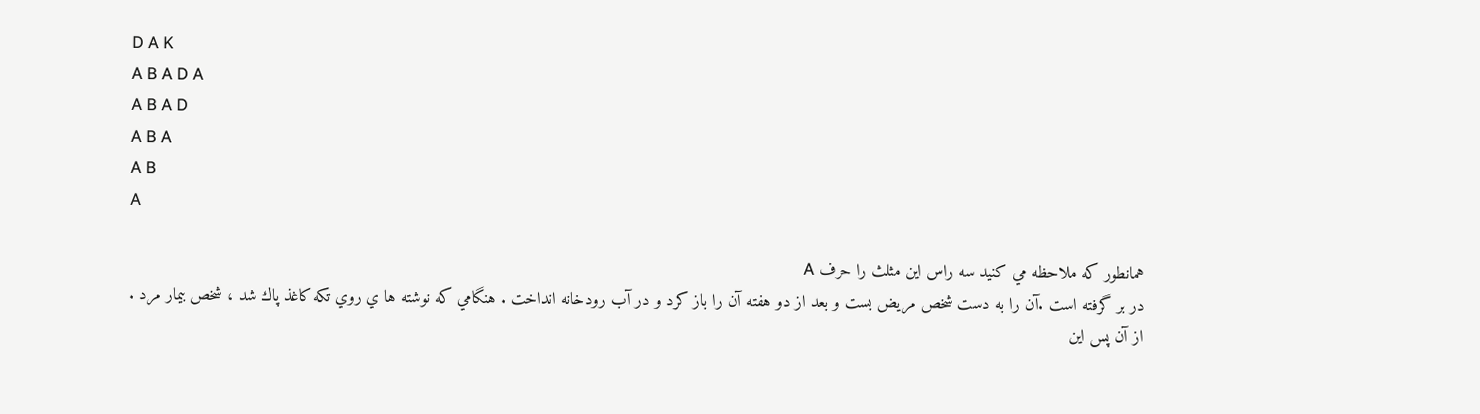D A K
A B A D A
A B A D
A B A
A B
A

همانطور كه ملاحظه مي كنيد سه راس اين مثلث را حرف A
در بر گرفته است .آن را به دست شخص مريض بست و بعد از دو هفته آن را باز كرد و در آب رودخانه انداخت . هنگامي كه نوشته ها ي روي تكه كاغذ پاك شد ، شخص بيمار مرد .
از آن پس اين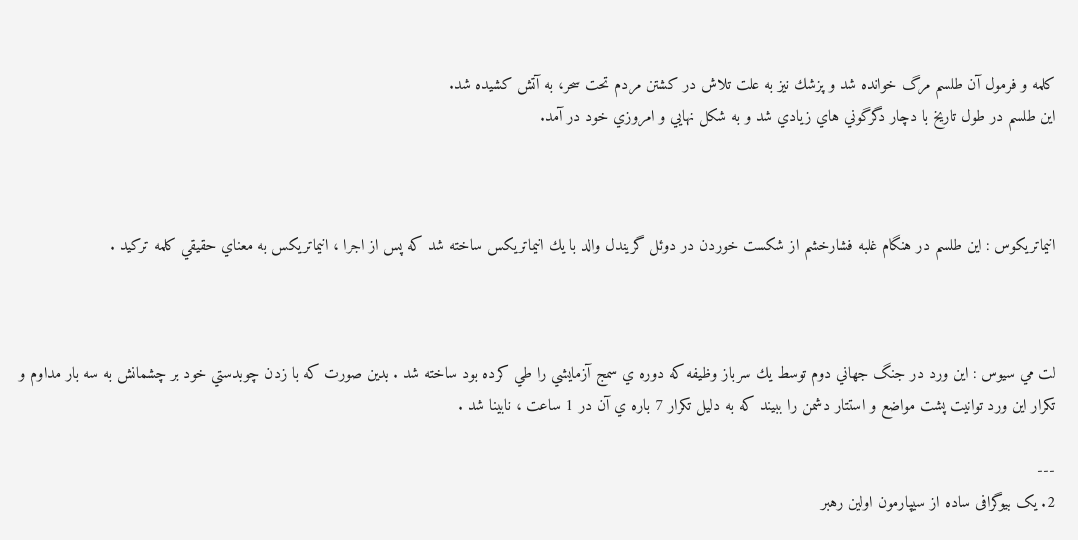كلمه و فرمول آن طلسم مرگ خوانده شد و پزشك نيز به علت تلاش در كشتن مردم تحت سحر، به آتش كشيده شد.
اين طلسم در طول تاريخ با دچار دگرگوني هاي زيادي شد و به شكل نهايي و امروزي خود در آمد.



انيماتريكوس : اين طلسم در هنگام غلبه فشارخشم از شكست خوردن در دوئل گريندل والد با يك انيماتريكس ساخته شد كه پس از اجرا ، انيماتريكس به معناي حقيقي كلمه تركيد .



لت مي سيوس : اين ورد در جنگ جهاني دوم توسط يك سرباز وظيفه كه دوره ي سمج آزمايشي را طي كرده بود ساخته شد . بدين صورت كه با زدن چوبدستي خود بر چشمانش به سه بار مداوم و تكرار اين ورد توانيت پشت مواضع و استتار دشمن را ببيند كه به دليل تكرار 7 باره ي آن در 1 ساعت ، نابينا شد .

---
2. یک بیوگرافی ساده از سیپارمون اولین رهبر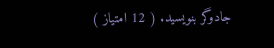جادوگر بنویسید. ( 12 امتیاز )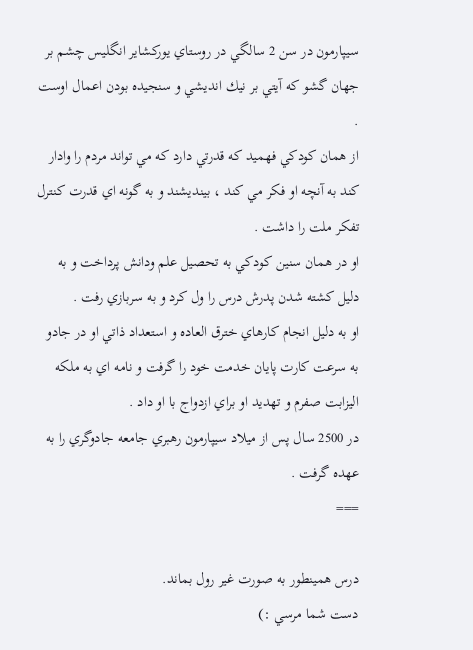سيپارمون در سن 2 سالگي در روستاي يوركشاير انگليس چشم بر جهان گشو كه آيتي بر نيك انديشي و سنجيده بودن اعمال اوست .
از همان كودكي فهميد كه قدرتي دارد كه مي تواند مردم را وادار كند به آنچه او فكر مي كند ، بينديشند و به گونه اي قدرت كنترل تفكر ملت را داشت .
او در همان سنين كودكي به تحصيل علم ودانش پرداخت و به دليل كشته شدن پدرش درس را ول كرد و به سربازي رفت .
او به دليل انجام كارهاي خترق العاده و استعداد ذاتي او در جادو به سرعت كارت پايان خدمت خود را گرفت و نامه اي به ملكه اليزابت صفرم و تهديد او براي ازدواج با او داد .
در 2500 سال پس از ميلاد سيپارمون رهبري جامعه جادوگري را به عهده گرفت .
===

درس همينطور به صورت غير رول بماند.
دست شما مرسي :)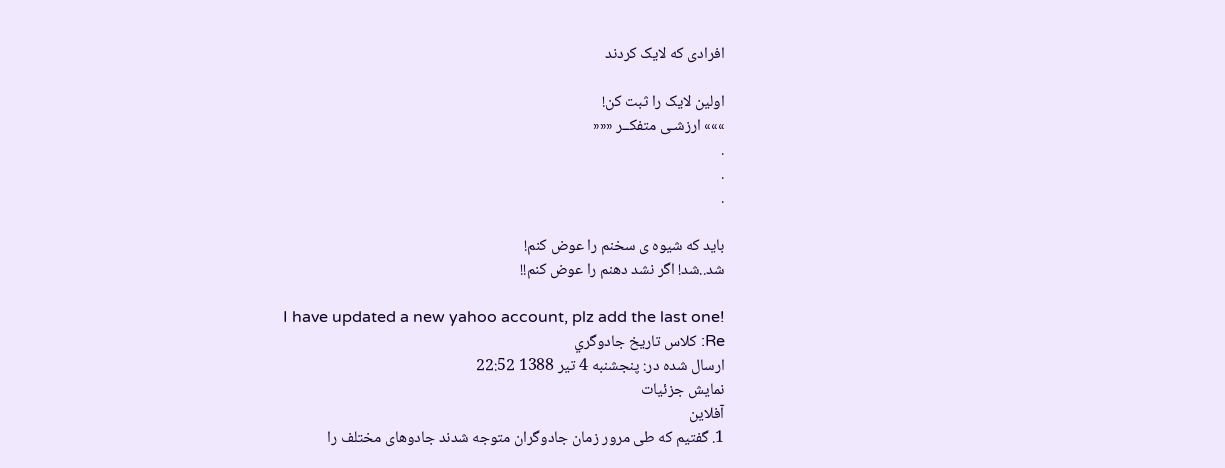افرادی که لایک کردند

اولین لایک را ثبت کن!
»»» ارزشـی متفکــر «««
.
.
.

باید که شیوه ی سخنم را عوض کنم!
شد..شد! اگر نشد دهنم را عوض کنم!!

I have updated a new yahoo account, plz add the last one!
Re: كلاس تاريخ جادوگري
ارسال شده در: پنجشنبه 4 تیر 1388 22:52
نمایش جزئیات
آفلاین
1. گفتیم که طی مرور زمان جادوگران متوجه شدند جادوهای مختلف را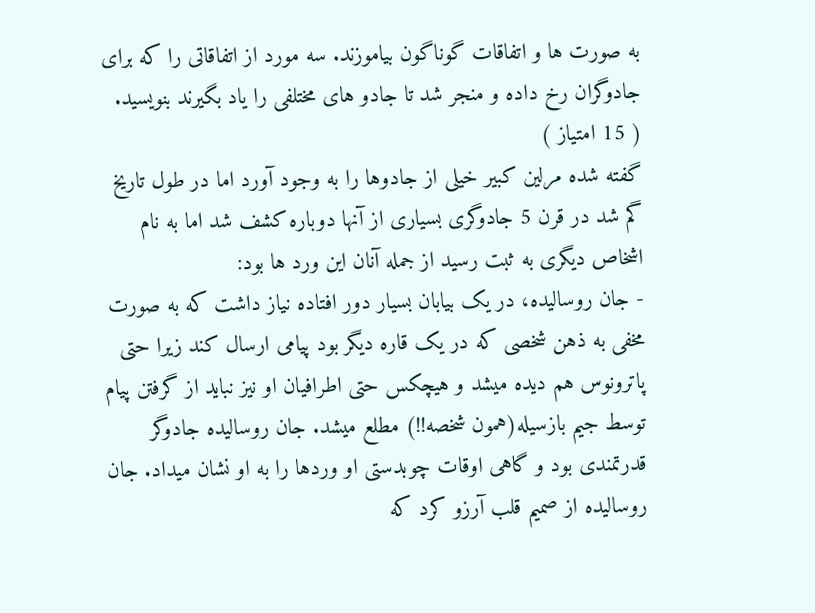به صورت ها و اتفاقات گوناگون بیاموزند. سه مورد از اتفاقاتی را که برای جادوگران رخ داده و منجر شد تا جادو های مختلفی را یاد بگیرند بنویسید. ( 15 امتیاز )
گفته شده مرلین کبیر خیلی از جادوها را به وجود آورد اما در طول تاریخ گم شد در قرن 5 جادوگری بسیاری از آنها دوباره کشف شد اما به نام اشخاص دیگری به ثبت رسید از جمله آنان این ورد ها بود:
- جان روسالیده، در یک بیابان بسیار دور افتاده نیاز داشت که به صورت مخفی به ذهن شخصی که در یک قاره دیگر بود پیامی ارسال کند زیرا حتی پاترونوس هم دیده میشد و هیچکس حتی اطرافیان او نیز نباید از گرفتن پیام توسط جیم بازسیله(همون شخصه!!) مطلع میشد. جان روسالیده جادوگر قدرتمندی بود و گاهی اوقات چوبدستی او وردها را به او نشان میداد. جان روسالیده از صمیم قلب آرزو کرد که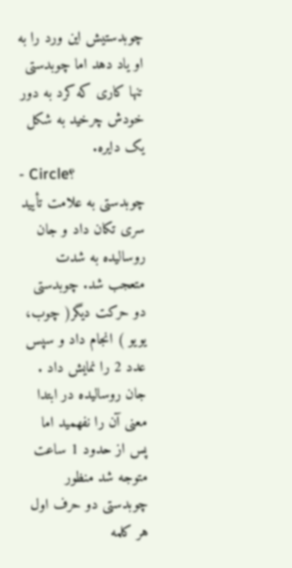چوبدستیش این ورد را به او یاد دهد اما چوبدستی تنها کاری که کرد به دور خودش چرخید به شکل یک دایره.
- Circle؟
چوبدستی به علامت تأیید سری تکان داد و جان روسالیده به شدت متعجب شد. چوبدستی دو حرکت دیگر( چوب، یویو ) انجام داد و سپس عدد 2 را نمایش داد . جان روسالیده در ابتدا معنی آن را نفهمید اما پس از حدود 1 ساعت متوجه شد منظور چوبدستی دو حرف اول هر کلمه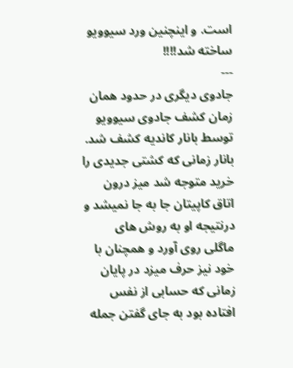است. و اینچنین ورد سیوویو ساخته شد!!!!
---
جادوی دیگری در حدود همان زمان کشف جادوی سیوویو توسط بانار کاندیه کشف شد. بانار زمانی که کشتی جدیدی را خرید متوجه شد میز درون اتاق کاپیتان جا به جا نمیشد و درنتیجه او به روش های ماگلی روی آورد و همچنان با خود نیز حرف میزد در پایان زمانی که حسابی از نفس افتاده بود به جای گفتن جمله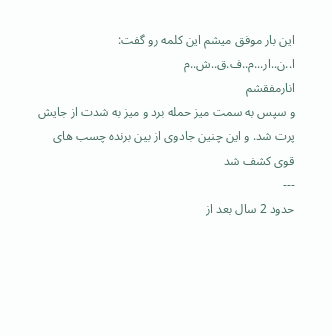این بار موفق میشم این کلمه رو گفت:
ا..ن..ار...م..ف.ق..ش..م
انارمفقشم
و سپس به سمت میز حمله برد و میز به شدت از جایش پرت شد. و این چنین جادوی از بین برنده چسب های قوی کشف شد
---
حدود 2 سال بعد از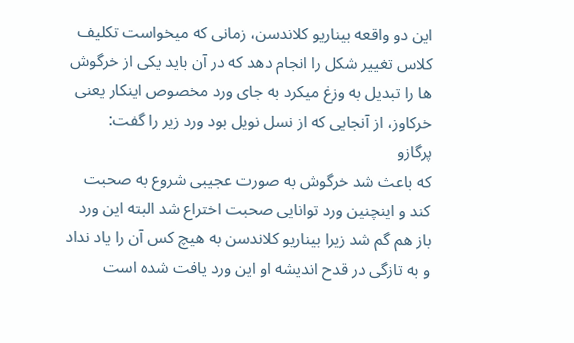این دو واقعه بیناریو کلاندسن، زمانی که میخواست تکلیف کلاس تغییر شکل را انجام دهد که در آن باید یکی از خرگوش ها را تبدیل به وزغ میکرد به جای ورد مخصوص اینکار یعنی خرکاوز، از آنجایی که از نسل نویل بود ورد زیر را گفت:
پرگازو
که باعث شد خرگوش به صورت عجیبی شروع به صحبت کند و اینچنین ورد توانایی صحبت اختراع شد البته این ورد باز هم گم شد زیرا بیناریو کلاندسن به هیچ کس آن را یاد نداد و به تازگی در قدح اندیشه او این ورد یافت شده است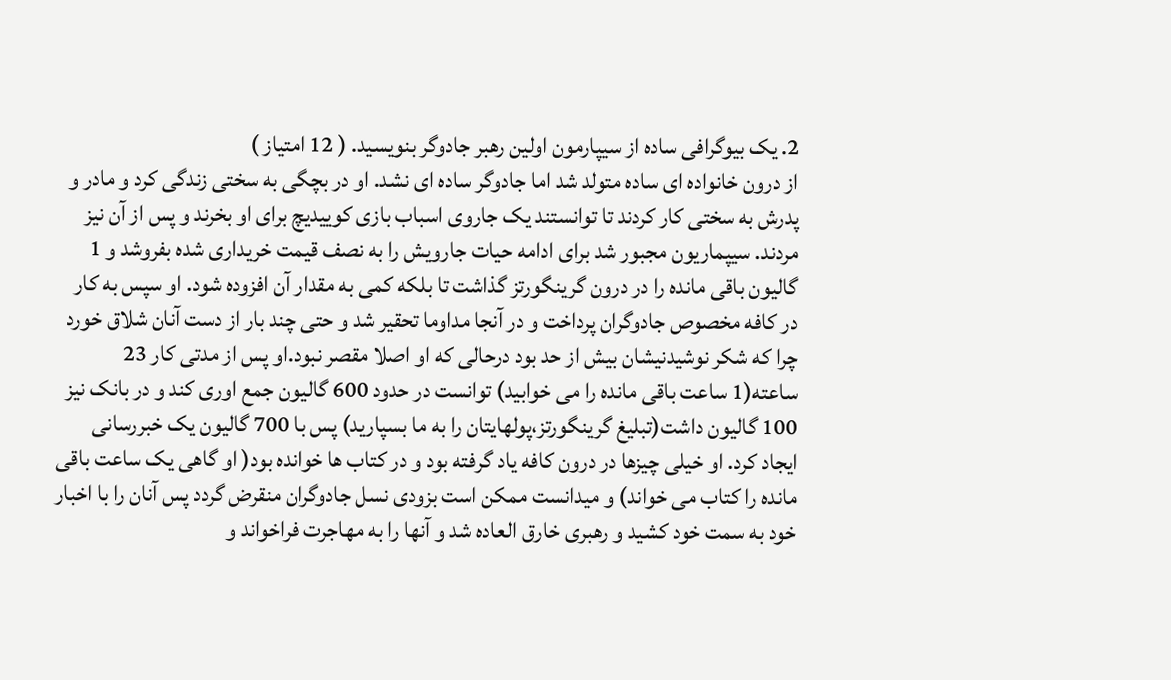2. یک بیوگرافی ساده از سیپارمون اولین رهبر جادوگر بنویسید. ( 12 امتیاز )
از درون خانواده ای ساده متولد شد اما جادوگر ساده ای نشد. او در بچگی به سختی زندگی کرد و مادر و پدرش به سختی کار کردند تا توانستند یک جاروی اسباب بازی کوییدیچ برای او بخرند و پس از آن نیز مردند. سیپماریون مجبور شد برای ادامه حیات جارویش را به نصف قیمت خریداری شده بفروشد و 1 گالیون باقی مانده را در درون گرینگورتز گذاشت تا بلکه کمی به مقدار آن افزوده شود. او سپس به کار در کافه مخصوص جادوگران پرداخت و در آنجا مداوما تحقیر شد و حتی چند بار از دست آنان شلاق خورد چرا که شکر نوشیدنیشان بیش از حد بود درحالی که او اصلا مقصر نبود.او پس از مدتی کار 23 ساعته(1 ساعت باقی مانده را می خوابید) توانست در حدود 600 گالیون جمع اوری کند و در بانک نیز 100 گالیون داشت(تبلیغ گرینگورتز،پولهایتان را به ما بسپارید) پس با 700 گالیون یک خبررسانی ایجاد کرد. او خیلی چیزها در درون کافه یاد گرفته بود و در کتاب ها خوانده بود( او گاهی یک ساعت باقی مانده را کتاب می خواند) و میدانست ممکن است بزودی نسل جادوگران منقرض گردد پس آنان را با اخبار خود به سمت خود کشید و رهبری خارق العاده شد و آنها را به مهاجرت فراخواند و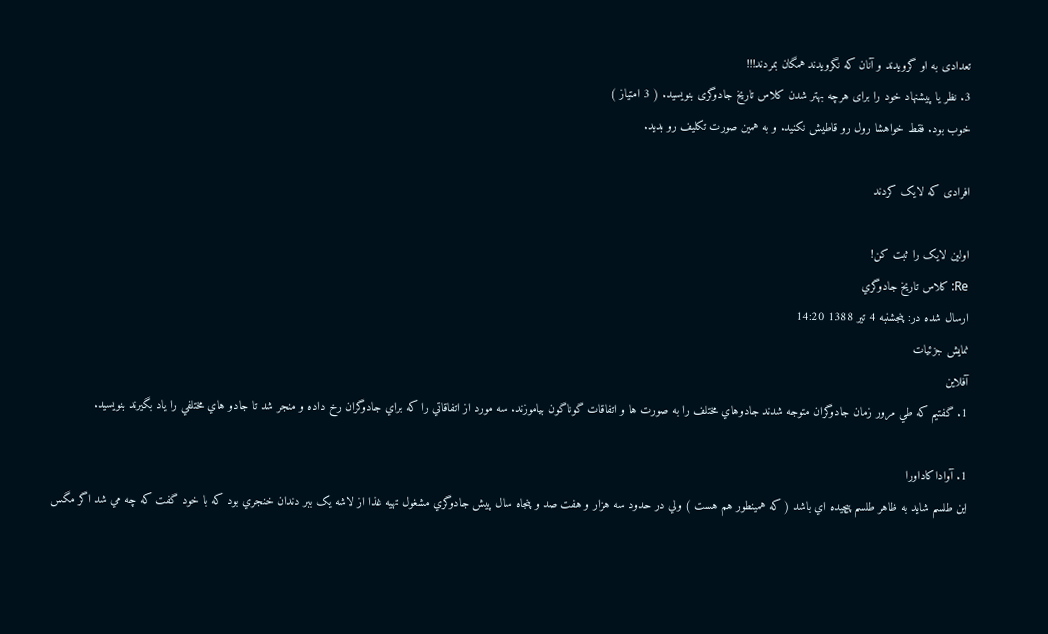تعدادی به او گرویدند و آنان که نگرویدند همگان بمردند!!!
3. نظر یا پیشنهاد خود را برای هرچه بهتر شدن کلاس تاریخ جادوگری بنویسید. ( 3 امتیاز )
خوب بود. فقط خواهشا رول رو قاطیش نکنید. و به همین صورت تکلیف رو بدید.

افرادی که لایک کردند

اولین لایک را ثبت کن!
Re: كلاس تاريخ جادوگري
ارسال شده در: پنجشنبه 4 تیر 1388 14:20
نمایش جزئیات
آفلاین
1. گفتيم که طي مرور زمان جادوگران متوجه شدند جادوهاي مختلف را به صورت ها و اتفاقات گوناگون بياموزند. سه مورد از اتفاقاتي را که براي جادوگران رخ داده و منجر شد تا جادو هاي مختلفي را ياد بگيرند بنويسيد.

1. آواداکاداورا
اين طلسم شايد به ظاهر طلسم پيچيده اي باشد ( که همينطور هم هست ) ولي در حدود سه هزار و هفت صد و پنجاه سال پيش جادوگري مشغول تهيه غذا از لاشه يک ببر دندان خنجري بود که با خود گفت که چه مي شد اگر مگس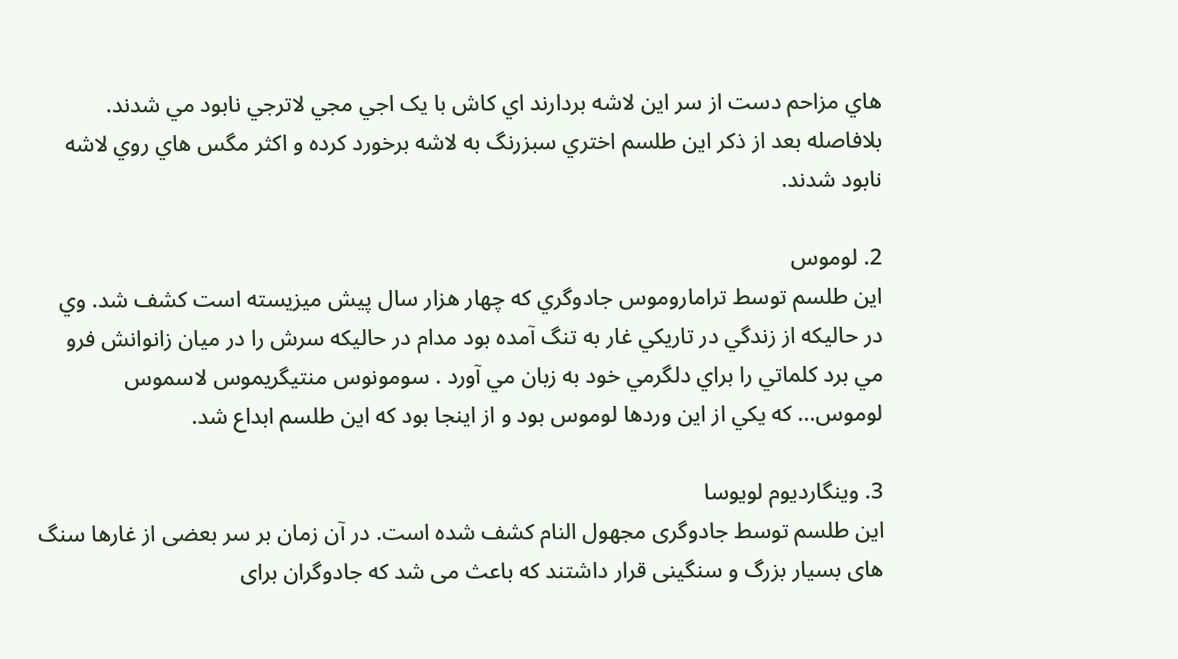هاي مزاحم دست از سر اين لاشه بردارند اي کاش با يک اجي مجي لاترجي نابود مي شدند. بلافاصله بعد از ذکر اين طلسم اختري سبزرنگ به لاشه برخورد کرده و اکثر مگس هاي روي لاشه نابود شدند.

2. لوموس
اين طلسم توسط تراماروموس جادوگري که چهار هزار سال پيش ميزيسته است کشف شد. وي در حاليکه از زندگي در تاريکي غار به تنگ آمده بود مدام در حاليکه سرش را در ميان زانوانش فرو مي برد کلماتي را براي دلگرمي خود به زبان مي آورد . سومونوس منتيگريموس لاسموس لوموس... که يکي از اين وردها لوموس بود و از اينجا بود که اين طلسم ابداع شد.

3. وینگاردیوم لویوسا
این طلسم توسط جادوگری مجهول النام کشف شده است. در آن زمان بر سر بعضی از غارها سنگ های بسیار بزرگ و سنگینی قرار داشتند که باعث می شد که جادوگران برای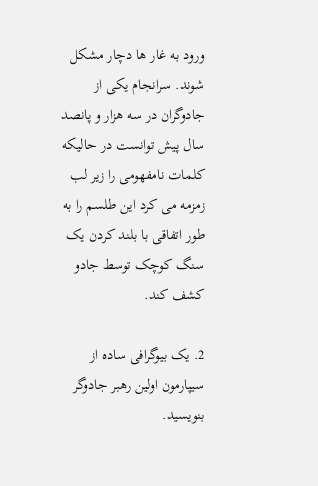ورود به غار ها دچار مشکل شوند. سرانجام یکی از جادوگران در سه هزار و پانصد سال پیش توانست در حالیکه کلمات نامفهومی را زیر لب زمزمه می کرد این طلسم را به طور اتفاقی با بلند کردن یک سنگ کوچک توسط جادو کشف کند.

2. یک بیوگرافی ساده از سیپارمون اولین رهبر جادوگر بنویسید.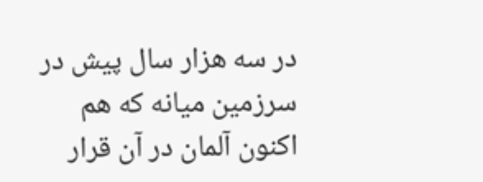در سه هزار سال پیش در سرزمین میانه که هم اکنون آلمان در آن قرار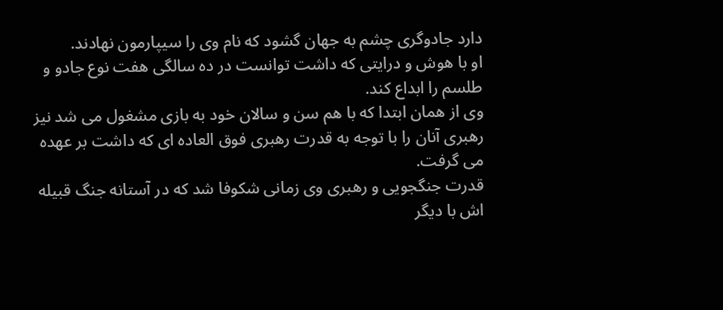دارد جادوگری چشم به جهان گشود که نام وی را سیپارمون نهادند.
او با هوش و درایتی که داشت توانست در ده سالگی هفت نوع جادو و طلسم را ابداع کند.
وی از همان ابتدا که با هم سن و سالان خود به بازی مشغول می شد نیز رهبری آنان را با توجه به قدرت رهبری فوق العاده ای که داشت بر عهده می گرفت.
قدرت جنگجویی و رهبری وی زمانی شکوفا شد که در آستانه جنگ قبیله اش با دیگر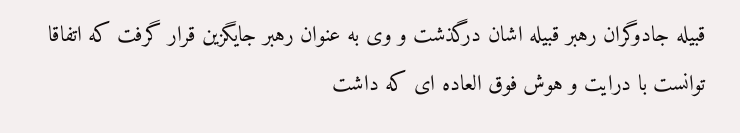قبیله جادوگران رهبر قبیله اشان درگذشت و وی به عنوان رهبر جایگزین قرار گرفت که اتفاقا توانست با درایت و هوش فوق العاده ای که داشت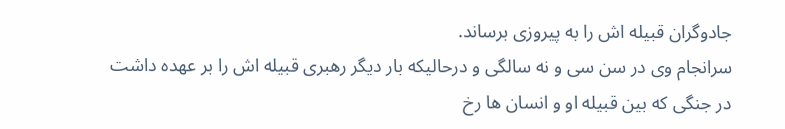جادوگران قبیله اش را به پیروزی برساند.
سرانجام وی در سن سی و نه سالگی و درحالیکه بار دیگر رهبری قبیله اش را بر عهده داشت در جنگی که بین قبیله او و انسان ها رخ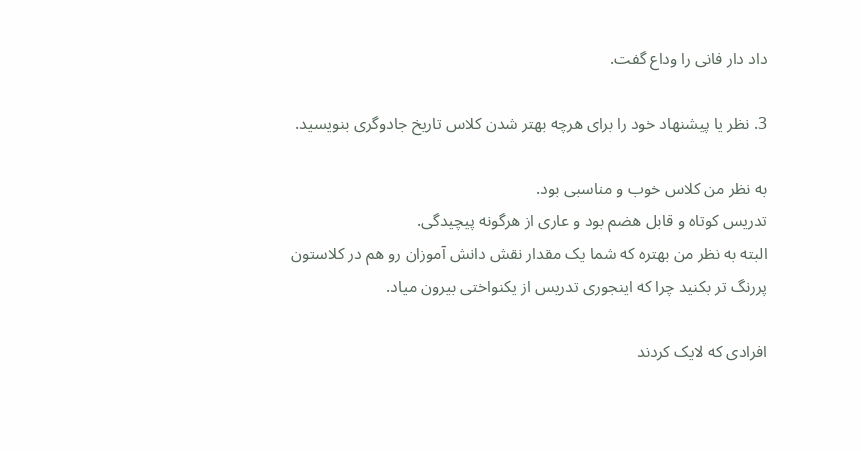داد دار فانی را وداع گفت.

3. نظر یا پیشنهاد خود را برای هرچه بهتر شدن کلاس تاریخ جادوگری بنویسید.

به نظر من کلاس خوب و مناسبی بود.
تدریس کوتاه و قابل هضم بود و عاری از هرگونه پیچیدگی.
البته به نظر من بهتره که شما یک مقدار نقش دانش آموزان رو هم در کلاستون پررنگ تر بکنید چرا که اینجوری تدریس از یکنواختی بیرون میاد.

افرادی که لایک کردند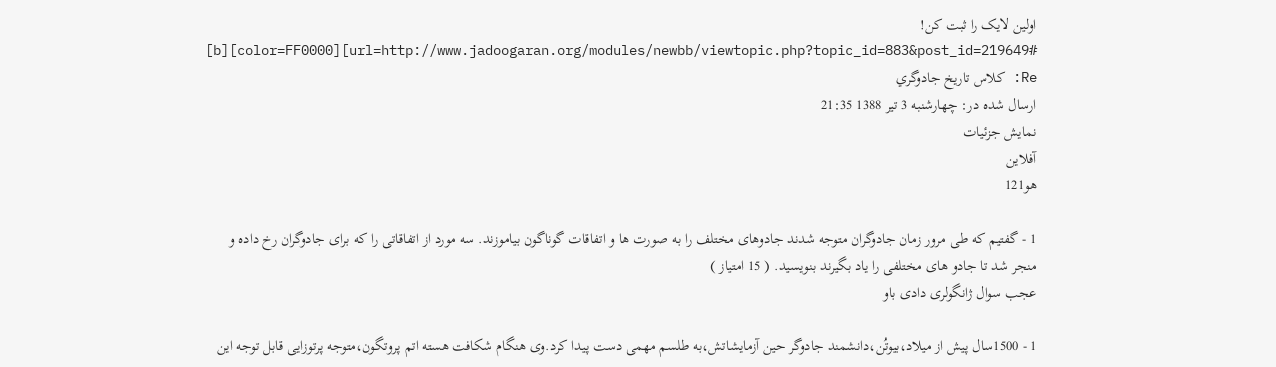اولین لایک را ثبت کن!
[b][color=FF0000][url=http://www.jadoogaran.org/modules/newbb/viewtopic.php?topic_id=883&post_id=219649#
Re: كلاس تاريخ جادوگري
ارسال شده در: چهارشنبه 3 تیر 1388 21:35
نمایش جزئیات
آفلاین
هو121

1 - گفتیم که طی مرور زمان جادوگران متوجه شدند جادوهای مختلف را به صورت ها و اتفاقات گوناگون بیاموزند. سه مورد از اتفاقاتی را که برای جادوگران رخ داده و منجر شد تا جادو های مختلفی را یاد بگیرند بنویسید. ( 15 امتیاز )
عجب سوال ژانگولری دادی باو

1 - 1500سال پیش از میلاد،بیوتُن،دانشمند جادوگر حین آزمایشاتش،به طلسم مهمی دست پیدا کرد.وی هنگام شکافت هسته اتم پروتگون،متوجه پرتوزایی قابل توجه این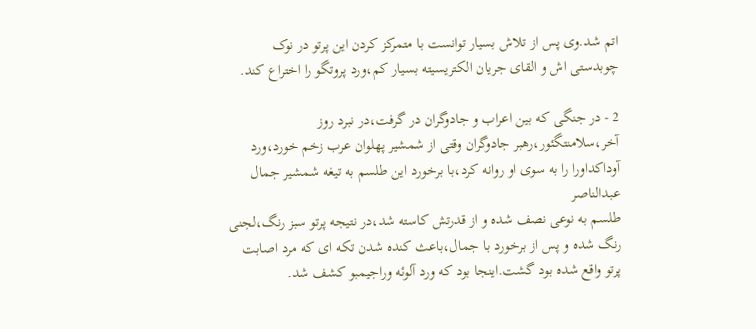اتم شد.وی پس از تلاش بسیار توانست با متمرکز کردن این پرتو در نوک چوبدستی اش و القای جریان الکتریسیته بسیار کم،ورد پروتگو را اختراع کند.

2 - در جنگی که بین اعراب و جادوگران در گرفت،در نبرد روز آخر،سلامنتگئور،رهبر جادوگران وقتی از شمشیر پهلوان عرب زخم خورد،ورد آوداکداورا را به سوی او روانه کرد،با برخورد این طلسم به تیغه شمشیر جمال عبدالناصر
طلسم به نوعی نصف شده و از قدرتش کاسته شد،در نتیجه پرتو سبز رنگ،لجنی رنگ شده و پس از برخورد با جمال،باعث کنده شدن تکه ای که مرد اصابت پرتو واقع شده بود گشت.اینجا بود که ورد آلوئه وراجیمبو کشف شد.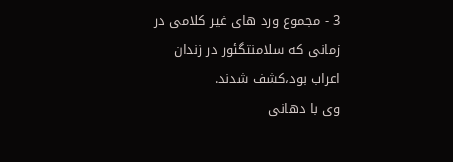3 - مجموع ورد های غیر کلامی در زمانی که سلامنتگئور در زندان اعراب بود،کشف شدند.
وی با دهانی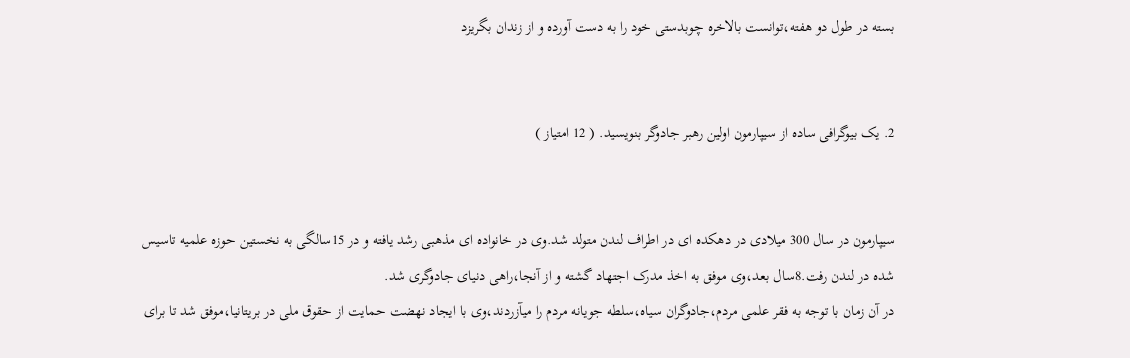بسته در طول دو هفته،توانست بالاخره چوبدستی خود را به دست آورده و از زندان بگریزد


2. یک بیوگرافی ساده از سیپارمون اولین رهبر جادوگر بنویسید. ( 12 امتیاز )


سیپارمون در سال 300 میلادی در دهکده ای در اطراف لندن متولد شد.وی در خانواده ای مذهبی رشد یافته و در 15سالگی به نخستین حوزه علمیه تاسیس شده در لندن رفت.8سال بعد،وی موفق به اخذ مدرک اجتهاد گشته و از آنجا،راهی دنیای جادوگری شد.
در آن زمان با توجه به فقر علمی مردم،جادوگران سیاه،سلطه جویانه مردم را میآزردند،وی با ایجاد نهضت حمایت از حقوق ملی در بریتانیا،موفق شد تا برای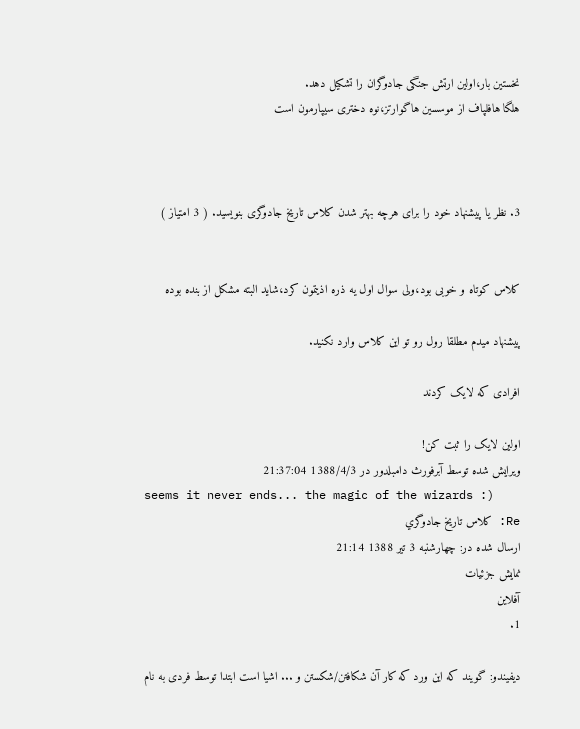نخستین بار،اولین ارتش جنگی جادوگران را تشکیل دهد.
هلگا هافلپاف از موسسین هاگوارتز،نوه دختری سیپارمون است



3. نظر یا پیشنهاد خود را برای هرچه بهتر شدن کلاس تاریخ جادوگری بنویسید. ( 3 امتیاز )


کلاس کوتاه و خوبی بود،ولی سوال اول یه ذره اذیتمون کرد،شاید البته مشکل از بنده بوده

پیشنهاد میدم مطلقا رول رو تو این کلاس وارد نکنید.

افرادی که لایک کردند

اولین لایک را ثبت کن!
ویرایش شده توسط آبرفورث دامبلدور در 1388/4/3 21:37:04
seems it never ends... the magic of the wizards :)
Re: كلاس تاريخ جادوگري
ارسال شده در: چهارشنبه 3 تیر 1388 21:14
نمایش جزئیات
آفلاین
1.

دیفیندو: گویند که این ورد که کار آن شکافتن/شکستن و ... اشیا است ابتدا توسط فردی به نام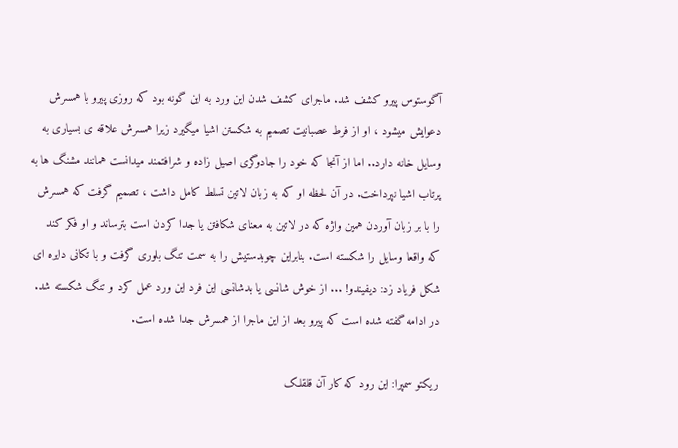آگوستوس پیرو کشف شد. ماجرای کشف شدن این ورد به این گونه بود که روزی پیرو با همسرش دعوایش میشود ، او از فرط عصبانیت تصمیم به شکستن اشیا میگیرد زیرا همسرش علاقه ی بسیاری به وسایل خانه دارد.. اما از آنجا که خود را جادوگری اصیل زاده و شرافتمند میدانست همانند مشنگ ها به پرتاب اشیا نپرداخت. در آن لحظه او که به زبان لاتین تسلط کامل داشت ، تصمیم گرفت که همسرش را با بر زبان آوردن همین واژه که در لاتین به معنای شکافتن یا جدا کردن است بترساند و او فکر کند که واقعا وسایل را شکسته است. بنابراین چوبدستیش را به سمت تنگ بلوری گرفت و با تکانی دایره ای شکل فریاد زد: دیفیندو! ... از خوش شانسی یا بدشانسی این فرد این ورد عمل کرد و تنگ شکسته شد. در ادامه گفته شده است که پیرو بعد از این ماجرا از همسرش جدا شده است.

ریکتو سمپرا: این رود که کار آن قلقلک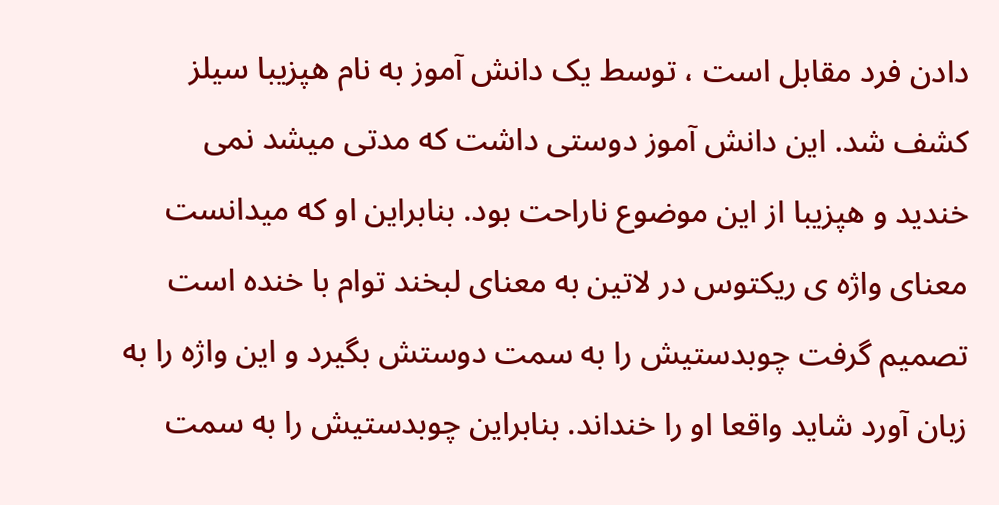دادن فرد مقابل است ، توسط یک دانش آموز به نام هپزیبا سیلز کشف شد. این دانش آموز دوستی داشت که مدتی میشد نمی خندید و هپزیبا از این موضوع ناراحت بود. بنابراین او که میدانست معنای واژه ی ریکتوس در لاتین به معنای لبخند توام با خنده است تصمیم گرفت چوبدستیش را به سمت دوستش بگیرد و این واژه را به زبان آورد شاید واقعا او را خنداند. بنابراین چوبدستیش را به سمت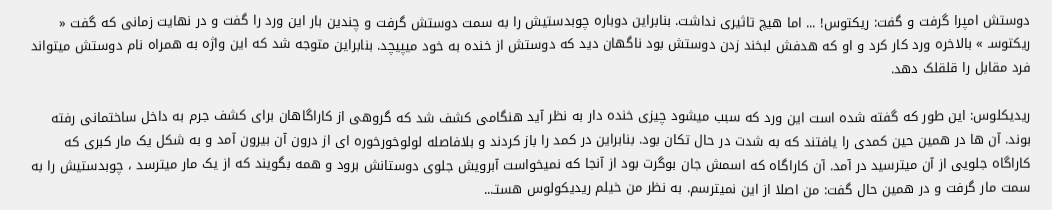دوستش امپرا گرفت و گفت: ریکتوس! ... اما هیچ تاثیری نداشت. بنابراین دوباره چوبدستیش را به سمت دوستش گرفت و چندین بار این ورد را گفت و در نهایت زمانی که گفت « ریکتوسـ » بالاخره ورد کار کرد و او که هدفش لبخند زدن دوستش بود ناگهان دید که دوستش از خنده به خود میپیچد. بنابراین متوجه شد که این واژه به همراه نام دوستش میتواند فرد مقابل را قلقلک دهد.

ریدیکلوس: این طور که گفته شده است این ورد که سبب میشود چیزی خنده دار به نظر آید هنگامی کشف شد که گروهی از کاراگاهان برای کشف جرم به داخل ساختمانی رفته بوند. آن ها در همین حین کمدی را یافتند که به شدت در حال تکان بود. بنابراین در کمد را باز کردند و بلافاصله لولوخورخوره ای از درون آن بیرون آمد و به شکل یک مار کبری که کاراگاه جلویی از آن میترسید در آمد. آن کاراگاه که اسمش جان بوگرت بود از آنجا که نمیخواست آبرویش جلوی دوستانش برود و همه بگویند که از یک مار میترسد ، چوبدستیش را به سمت مار گرفت و در همین حال گفت: من اصلا از این نمیترسم. به نظر من خیلم ریدیکولوس هستـ...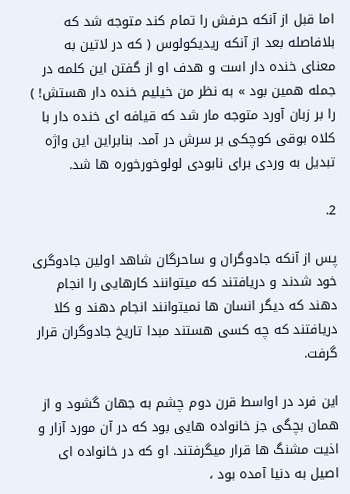اما قبل از آنکه حرفش را تمام کند متوجه شد که بلافاصله بعد از آنکه ریدیکولوس ( که در لاتین به معنای خنده دار است و هدف او از گفتن این کلمه در جمله همین بود » به نظر من خیلیم خنده دار هستش! ) را بر زبان آورد متوجه مار شد که قیافه ای خنده دار با کلاه بوقی کوچکی بر سرش در آمد. بنابراین این واژه تبدیل به وردی برای نابودی لولوخورخوره ها شد.

2.

پس از آنکه جادوگران و ساحرگان شاهد اولین جادوگری خود شدند و دریافتند که میتوانند کارهایی را انجام دهند که دیگر انسان ها نمیتوانند انجام دهند و کلا دریافتند که چه کسی هستند مبدا تاریخ جادوگران قرار گرفت.

این فرد در اواسط قرن دوم چشم به جهان گشود و از همان بچگی جز خانواده هایی بود که در آن مورد آزار و اذیت مشنگ ها قرار میگرفتند. او که در خانواده ای اصیل به دنیا آمده بود ،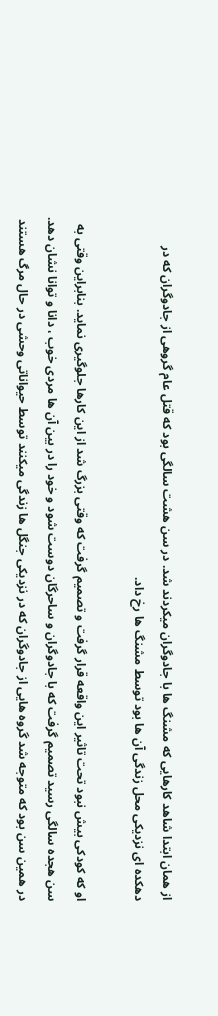از همان ابتدا شاهد کارهایی که مشنگ ها با جادوگران میکردند شد. در سن هشت سالگی بود که قتل عام گروهی از جادوگران که در دهکده ای نزدیکی محل زندگی آن ها بود توسط مشنگ ها رخ داد.

او که کودکی بیش نبود تحت تاثیر این واقعه قرار گرفت و تصمیم گرفت که وقتی بزرگ شد از این کارها جلوگیری نماید. بنابراین وقتی به سن هجده سالگی رسید تصمیم گرفت که با جادوگران و ساحرگان دوست شود و خود را در بین آن ها مردی خوب ، دانا و توانا نشان دهد. در همین سن بود که متوجه شد گروه هایی از جادوگران که در نزدیکی جنگل ها زندگی میکنند توسط حیواناتی وحشی در حال مرگ هستند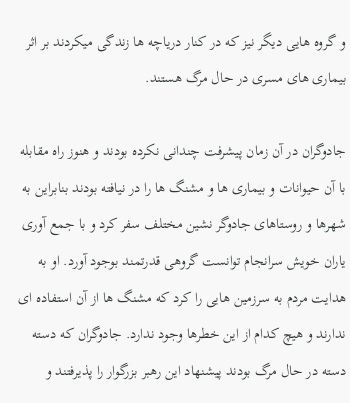و گروه هایی دیگر نیز که در کنار دریاچه ها زندگی میکردند بر اثر بیماری های مسری در حال مرگ هستند.

جادوگران در آن زمان پیشرفت چندانی نکرده بودند و هنوز راه مقابله با آن حیوانات و بیماری ها و مشنگ ها را در نیافته بودند بنابراین به شهرها و روستاهای جادوگر نشین مختلف سفر کرد و با جمع آوری یاران خویش سرانجام توانست گروهی قدرتمند بوجود آورد. او به هدایت مردم به سرزمین هایی را کرد که مشنگ ها از آن استفاده ای ندارند و هیچ کدام از این خطرها وجود ندارد. جادوگران که دسته دسته در حال مرگ بودند پیشنهاد این رهبر بزرگوار را پذیرفتند و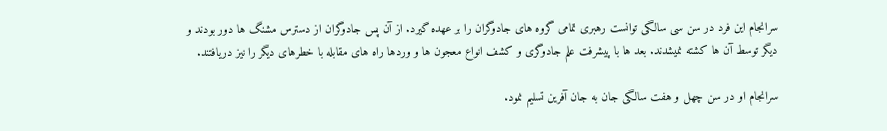سرانجام این فرد در سن سی سالگی توانست رهبری تمامی گروه های جادوگران را بر عهده گیرد. از آن پس جادوگران از دسترس مشنگ ها دور بودند و دیگر توسط آن ها کشته نمیشدند. بعد ها با پیشرفت علم جادوگری و کشف انواع معجون ها و وردها راه های مقابله با خطرهای دیگر را نیز دریافتند.

سرانجام او در سن چهل و هفت سالگی جان به جان آفرین تسلیم نمود.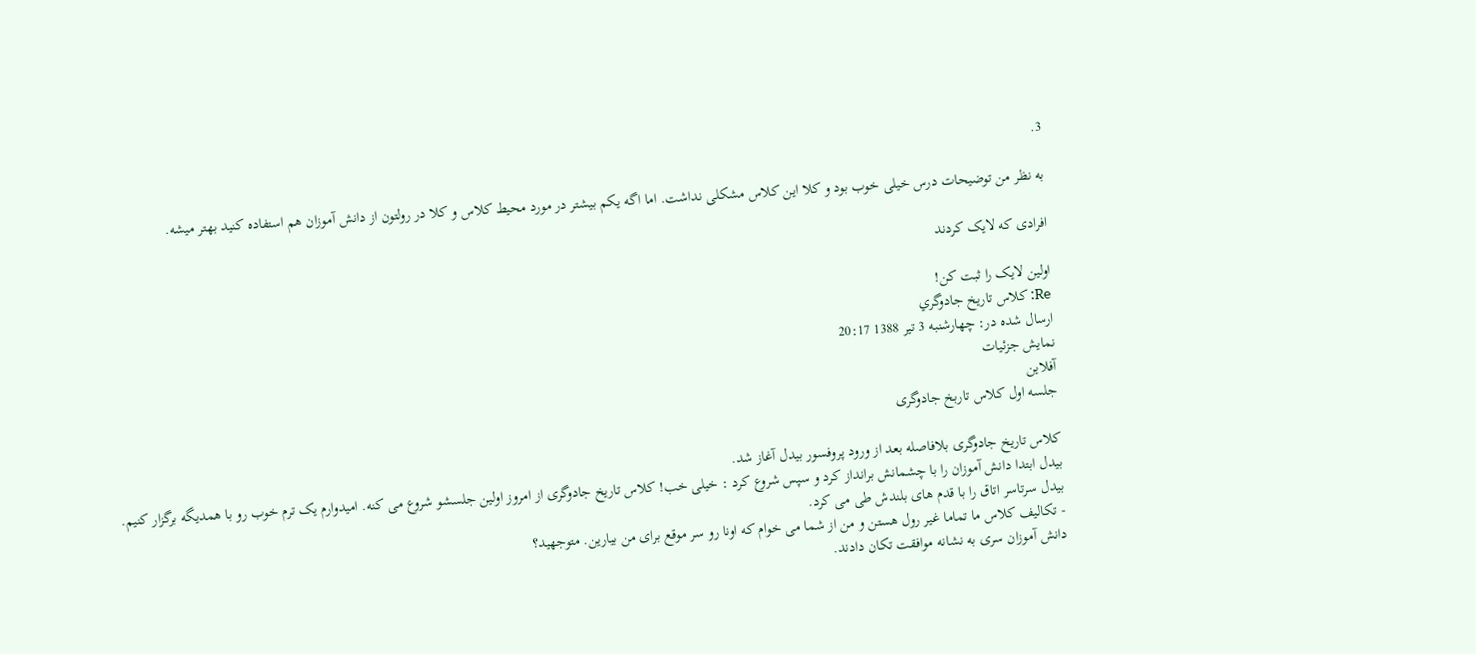3.

به نظر من توضیحات درس خیلی خوب بود و کلا این کلاس مشکلی نداشت. اما اگه یکم بیشتر در مورد محیط کلاس و کلا در رولتون از دانش آموزان هم استفاده کنید بهتر میشه.

افرادی که لایک کردند

اولین لایک را ثبت کن!
Re: كلاس تاريخ جادوگري
ارسال شده در: چهارشنبه 3 تیر 1388 20:17
نمایش جزئیات
آفلاین
جلسه اول کلاس تاربخ جادوگری

کلاس تاریخ جادوگری بلافاصله بعد از ورود پروفسور بیدل آغاز شد.
بیدل ابتدا دانش آموزان را با چشمانش برانداز کرد و سپس شروع کرد : خیلی خب! کلاس تاریخ جادوگری از امروز اولین جلسشو شروع می کنه. امیدوارم یک ترم خوب رو با همدیگه برگزار کنیم.
بیدل سرتاسر اتاق را با قدم های بلندش طی می کرد.
- تکالیف کلاس ما تماما غیر رول هستن و من از شما می خوام که اونا رو سر موقع برای من بیارین. متوجهید؟
دانش آموزان سری به نشانه موافقت تکان دادند.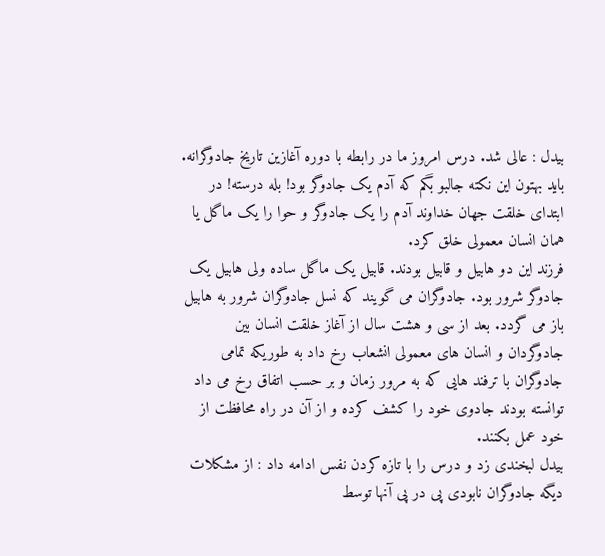بیدل : عالی شد. درس امروز ما در رابطه با دوره آغازین تاریخ جادوگرانه. باید بهتون این نکته جالبو بگم که آدم یک جادوگر بود! بله درسته! در ابتدای خلقت جهان خداوند آدم را یک جادوگر و حوا را یک ماگل یا همان انسان معمولی خلق کرد.
فرزند این دو هابیل و قابیل بودند. قابیل یک ماگل ساده ولی هابیل یک جادوگر شرور بود. جادوگران می گویند که نسل جادوگران شرور به هابیل باز می گردد. بعد از سی و هشت سال از آغاز خلقت انسان بین جادوگردان و انسان های معمولی انشعاب رخ داد به طوریکه تمامی جادوگران با ترفند هایی که به مرور زمان و بر حسب اتفاق رخ می داد توانسته بودند جادوی خود را کشف کرده و از آن در راه محافظت از خود عمل بکنند.
بیدل لبخندی زد و درس را با تازه کردن نفس ادامه داد : از مشکلات دیگه جادوگران نابودی پی در پی آنها توسط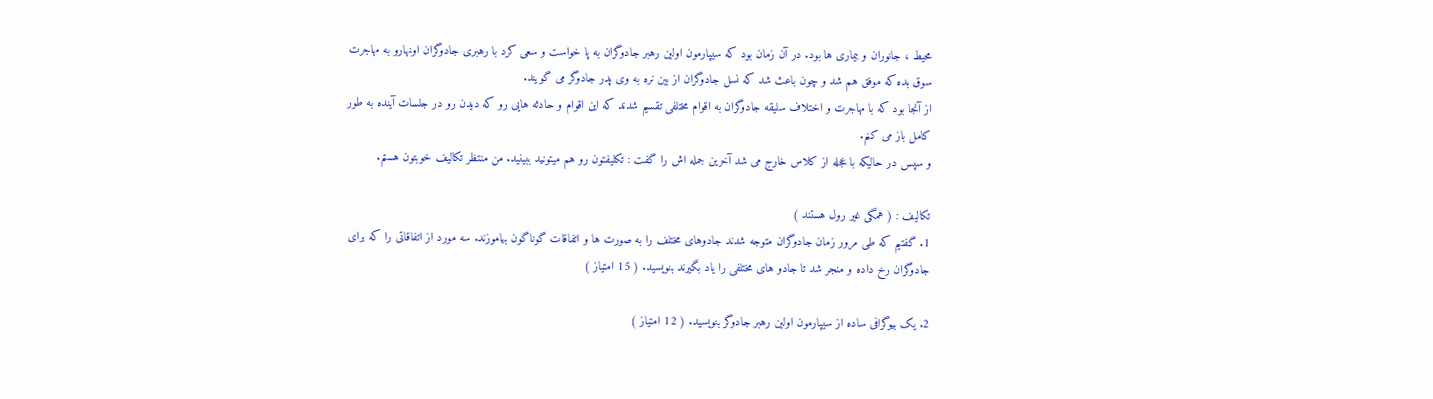محیط ، جانوران و بیماری ها بود. در آن زمان بود که سیپارمون اولین رهبر جادوگران به پا خواست و سعی کرد با رهبری جادوگران اونهارو به مهاجرت سوق بده که موفق هم شد و چون باعث شد که نسل جادوگران از بین نره به وی پدر جادوگر می گویند.
از آنجا بود که با مهاجرت و اختلاف سلیقه جادوگران به اقوام مختلفی تقسیم شدند که این اقوام و حادثه هایی رو که دیدن رو در جلسات آینده به طور کامل باز می کنم.
و سپس در حالیکه با عجله از کلاس خارج می شد آخرین جمله اش را گفت : تکلیفتون رو هم میتونید ببینید. من منتظر تکالیف خوبتون هستم.

تکالیف : ( همگی غیر رول هستند )
1. گفتیم که طی مرور زمان جادوگران متوجه شدند جادوهای مختلف را به صورت ها و اتفاقات گوناگون بیاموزند. سه مورد از اتفاقاتی را که برای جادوگران رخ داده و منجر شد تا جادو های مختلفی را یاد بگیرند بنویسید. ( 15 امتیاز )

2. یک بیوگرافی ساده از سیپارمون اولین رهبر جادوگر بنویسید. ( 12 امتیاز )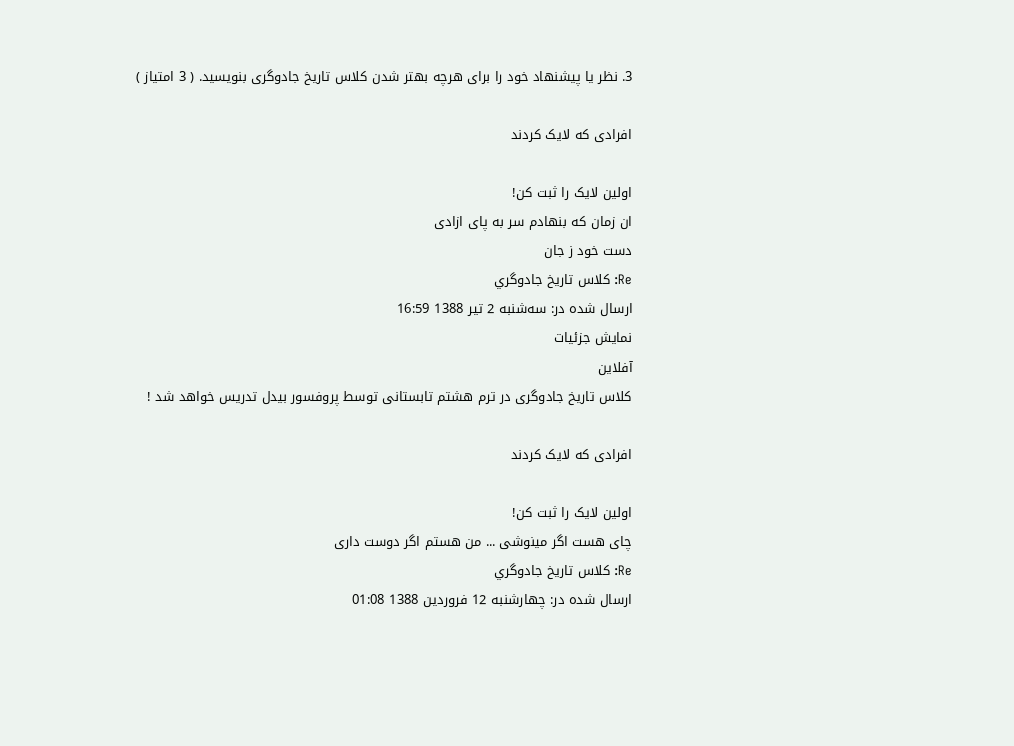3. نظر یا پیشنهاد خود را برای هرچه بهتر شدن کلاس تاریخ جادوگری بنویسید. ( 3 امتیاز )

افرادی که لایک کردند

اولین لایک را ثبت کن!
ان زمان که بنهادم سر به پای ازادی
دست خود ز جان
Re: كلاس تاريخ جادوگري
ارسال شده در: سه‌شنبه 2 تیر 1388 16:59
نمایش جزئیات
آفلاین
کلاس تاریخ جادوگری در ترم هشتم تابستانی توسط پروفسور بیدل تدریس خواهد شد !

افرادی که لایک کردند

اولین لایک را ثبت کن!
چای هست اگر مینوشی ... من هستم اگر دوست داری
Re: كلاس تاريخ جادوگري
ارسال شده در: چهارشنبه 12 فروردین 1388 01:08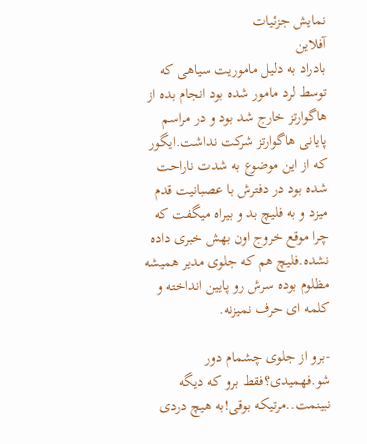نمایش جزئیات
آفلاین
بادراد به دلیل ماموریت سیاهی که توسط لرد مامور شده بود انجام بده از هاگوارتز خارج شد بود و در مراسم پایانی هاگوارتز شرکت نداشت.ایگور که از این موضوع به شدت ناراحت شده بود در دفترش با عصبانیت قدم میزد و به فلیچ بد و بیراه میگفت که چرا موقع خروج اون بهش خبری داده نشده.فلیچ هم که جلوی مدیر همیشه مظلوم بوده سرش رو پایین انداخته و کلمه ای حرف نمیزنه.

-برو از جلوی چشمام دور شو.فهمیدی؟فقط برو که دیگه نبینمت..مرتیکه بوقی!به هیچ دردی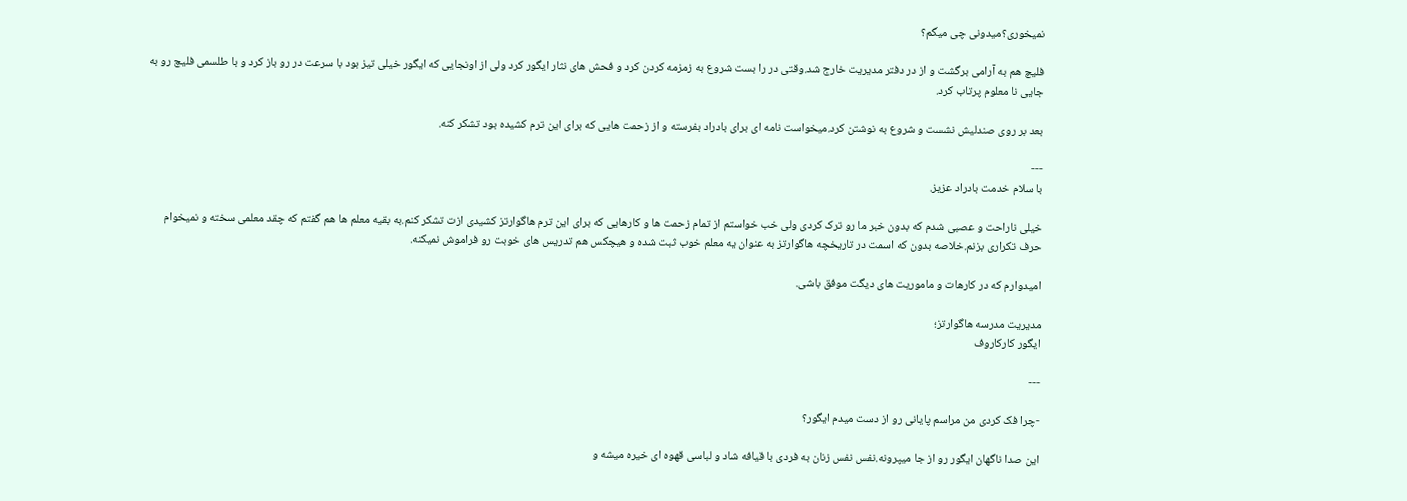نمیخوری؟میدونی چی میگم؟

فلیچ هم به آرامی برگشت و از در دفتر مدیریت خارج شد.وقتی در را بست شروع به زمزمه کردن کرد و فحش های نثار ایگور کرد ولی از اونجایی که ایگور خیلی تیز بود با سرعت در رو باز کرد و با طلسمی فلیچ رو به جایی نا معلوم پرتاب کرد.

بعد بر روی صندلیش نشست و شروع به نوشتن کرد.میخواست نامه ای برای بادراد بفرسته و از زحمت هایی که برای این ترم کشیده بود تشکر کنه.

---
با سلام خدمت بادراد عزیز.

خیلی ناراحت و عصبی شدم که بدون خبر ما رو ترک کردی ولی خب خواستم از تمام زحمت ها و کارهایی که برای این ترم هاگوارتز کشیدی ازت تشکر کنم.به بقیه معلم ها هم گفتم که چقد معلمی سخته و نمیخوام حرف تکراری بزنم.خلاصه بدون که اسمت در تاریخچه هاگوارتز به عنوان یه معلم خوب ثبت شده و هیچکس هم تدریس های خوبت رو فراموش نمیکنه.

امیدوارم که در کارهات و ماموریت های دیگت موفق باشی.

مدیریت مدرسه هاگوارتز؛
ایگور کارکاروف

---

-چرا فک کردی من مراسم پایانی رو از دست میدم ایگور؟

این صدا ناگهان ایگور رو از جا میپرونه.نفس نفس زنان به فردی با قیافه شاد و لباسی قهوه ای خیره میشه و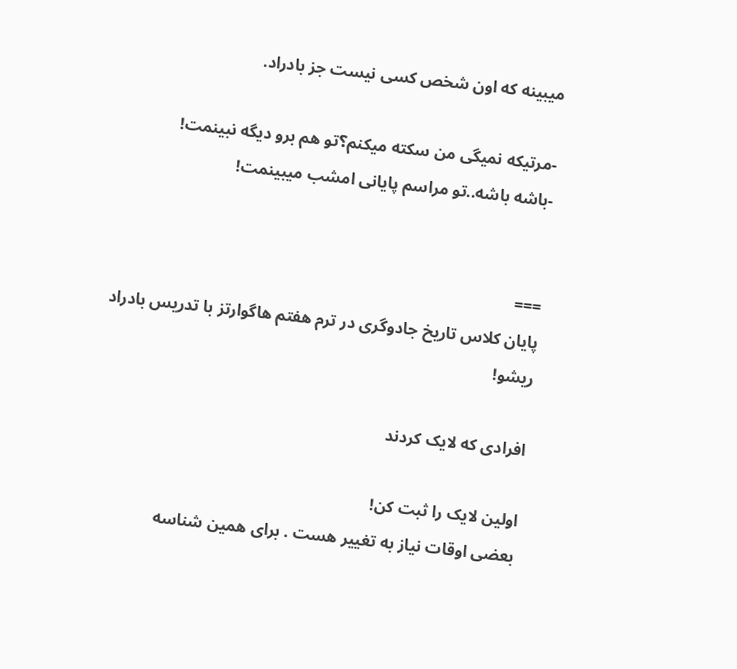میبینه که اون شخص کسی نیست جز بادراد.

-مرتیکه نمیگی من سکته میکنم؟تو هم برو دیگه نبینمت!
-باشه باشه..تو مراسم پایانی امشب میبینمت!


===
پایان کلاس تاریخ جادوگری در ترم هفتم هاگوارتز با تدریس بادراد ریشو!

افرادی که لایک کردند

اولین لایک را ثبت کن!
بعضی اوقات نیاز به تغییر هست . برای همین شناسه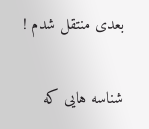بعدی منتقل شدم !

شناسه هایی که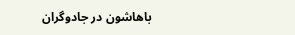باهاشون در جادوگران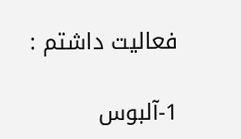فعالیت داشتم :

1-آلبوس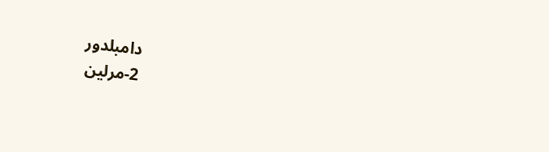دامبلدور
2-مرلین